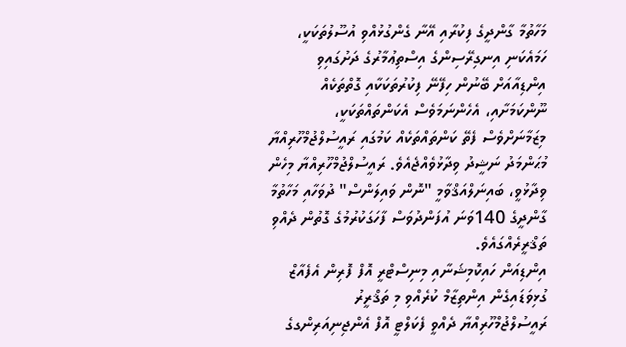މަހާތުމާ ގާންދީގެ ފިކުރާއި އޭނާ ގެންގުޅުއްވި އުސޫލުތަކަކީ، ހަމައެކަނި އިނގިރޭސިންގެ އިސްތިޢުމާރުގެ ދަށުގައިވި އިންޑިއާއަށް ބޭނުން ހިފޭނޭ ފިކުރުތަކަކާއި ގޮތްތަކެއް ނޫންކަމަށާއި، އެހެންނަމަވެސް އެކަންތައްތަކަކީ، މިޒަމާނަށްވެސް ފެތޭ ކަންތައްތަކެއް ކަމުގައި ރައީސުލްޖުމްހޫރިއްޔާ މުޙަންމަދު ނަޝީދު ވިދާޅުވެއްޖެއެވެ. ރައީސުލްޖުމްހޫރިއްޔާ މިހެން ވިދާޅުވީ، ބައިނަލްއަޤްވާމީ "ނޮން ވައިލަންސް" ދުވަހާއި މަހާތުމާ ގާންދީގެ 140ވަނަ އުފަންދުވަސް ފާހަގަކުރުމުގެ ގޮތުން ދެއްވި ތަޤްރީރެއްގައެވެ.
އިންޑިއަން ހައިކޮމިޝަނާއި މިނިސްޓްރީ އޮފް ފޮރިން އެފެއާޒް ގުޅިވަޑައިގެން އިންތިޒާމް ކުރެއްވި މި ތަޤްރީރު ރައީސުލްޖުމްހޫރިއްޔާ ދެއްވީ ފެކަލްޓީ އޮފް އެންޖިނިއަރިންގގެ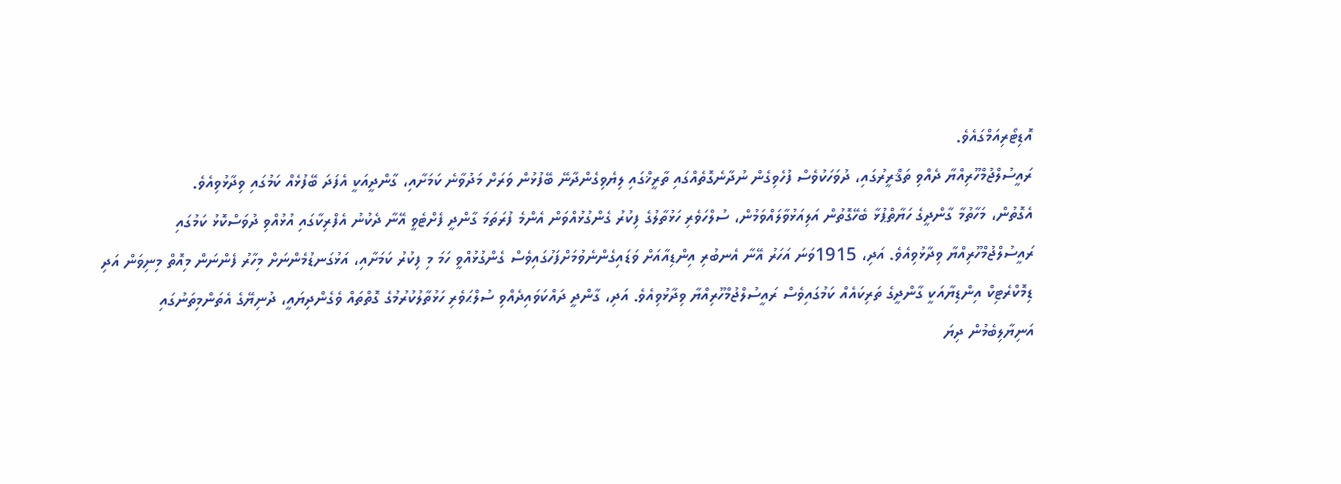އޮޑިޓޯރިއަމްގައެވެ.
ރައީސުލްޖުމްހޫރިއްޔާ ދެއްވި ތަޤްރީރުގައި، ދުވަހަކުވެސް ފުހެވިގެން ނުދާނެގޮތެއްގައި ތާރީޚްގައި ލިޔެވިގެންދާނޭ ބޭފުޅުން ވަރަށް މަދުވާނެ ކަމަށާއި، ގާންދީއަކީ އެފަދަ ބޭފުޅެއް ކަމުގައި ވިދާޅުވިއެވެ.
އެގޮތުން، މަހާތުމާ ގާންދީގެ ހަޔާތްޕުޅާ ބެހޭގޮތުން އަލިއަޅުވާލައްވަމުން، ސުލްހަވެރި ހަޅުތާލުގެ ފިކުރު ގެންގުޅުއްވަން އެންމެ ފުރަތަމަ ގާންދީ ފެށްޓެވީ އޭނާ ދެކުނު އެފްރިކާގައި އުޅުއްވި ދުވަސްކޮޅު ކަމުގައި ރައީސުލްޖުމްހޫރިއްޔާ ވިދާޅުވިއެވެ. އަދި، 1915ވަނަ އަހަރު އޭނާ އެނބުރި އިންޑިއާއަށް ވަޑައިގެންނެވުމަށްފަހުގައިވެސް ގެންގުޅުއްވީ ހަމަ މި ފިކުރު ކަމަށާއި، އަޅުގަނޑުމެންނަށް މިހާރު ފެންނަން މިއޮތް މިނިވަން އަދި ޑިމޮކްރެޓިކް އިންޑިޔާއަކީ ގާންދީގެ ތަރިކައެއް ކަމުގައިވެސް ރައީސުލްޖުމްހޫރިއްޔާ ވިދާޅުވިއެވެ. އަދި، ގާންދީ ދައްކަވައިދެއްވި ސުލްޙަވެރި ހަޅުތާލުކުރުމުގެ ގޮތްތައް ވެގެންދިޔައީ، ދުނިޔޭގެ އެތަންމިތަނުގައި އަނިޔާލިބެމުން ދިޔަ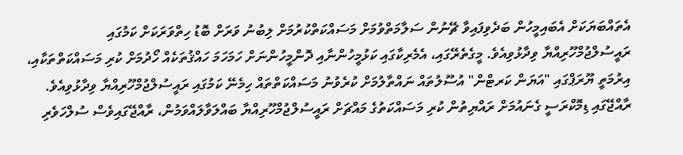އެތައްބަޔަކަށް އެބައިމީހުން ބަދެވިފައިވާ ޗޭނުން ސަލާމަތްވުމަށް މަސައްކަތްކުރުމަށް ލިބުނު ވަރަށް ބޮޑު ހިތްވަރަކަށް ކަމުގައި ރައީސުލްޖުމްހޫރިއްޔާ ވިދާޅުވިއެވެ. މީގެތެރޭގައި، އެމެރިކާގައި ކަޅުމީހުންނާއި ދޮންމީހުންނަށް ހަމަހަމަ ހައްޤުތަކެއް ހޯދުމަށް ކުރި މަސައްކަތްތަކާއި، އިރުމަތީ ޔޫރަޕްގައި "އަޔަން ކަރޓްން" އުސޫލުތައް ނައްތާލުމަށް ކުރެވުނު މަސައްކަތްތައް ހިމެނޭ ކަމުގައި ރައީސުލްޖުމްހޫރިއްޔާ ވިދާޅުވިއެވެ.
ރާއްޖޭގައި ޑިމޮކްރަސީ ގެނައުމަށް ރައްޔިތުން ކުރި މަސައްކަތުގެ މައްޗަށް ރައީސުލްޖުމްހޫރިއްޔާ ބައްލަވާލައްވަމުން، ރާއްޖޭގައިވެސް ސުލްހަވެރި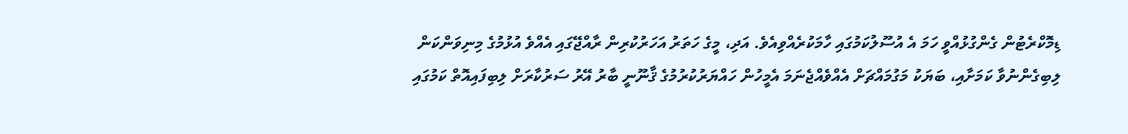ޑިމޮކްރެޓުން ގެންގުޅުއްވީ ހަމަ އެ އުސޫލުކަމުގައި ހާމަކުރެއްވިއެވެ. އަދި، މީގެ ހަތަރު އަހަރުކުރިން ރާއްޖޭގައި އެއްވެ އުޅުމުގެ މިނިވަންކަން ލިބިގެންނުވާ ކަމަށާއި، ބަޔަކު މަގުމައްޗަށް އެއްވެއްޖެނަމަ އެމީހުން ހައްޔަރުކުރުމުގެ ޤާނޫނީ ބާރު އޭރު ސަރުކާރަށް ލިބިފައިއޮތް ކަމުގައި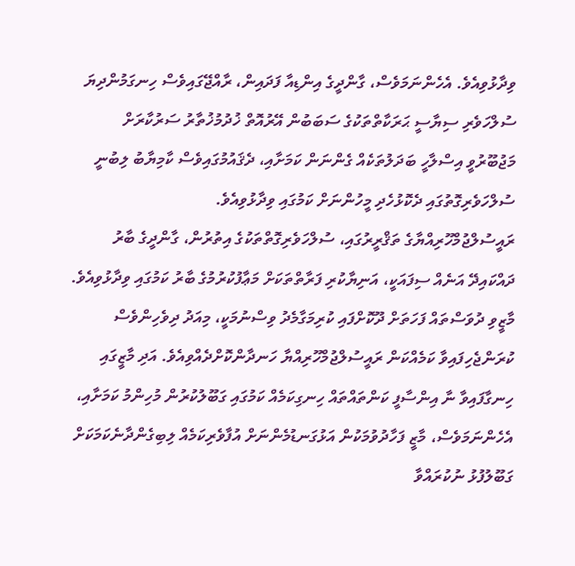ވިދާޅުވިއެވެ. އެހެންނަމަވެސް، ގާންދީގެ އިންޑިއާ ފަދައިން، ރާއްޖޭގައިވެސް ހިނގަމުންދިޔަ ސުލްހަވެރި ސިޔާސީ ޙަރަކާތްތަކުގެ ސަބަބުން އޭރުއޮތް ޚުދުމުޚުތާރު ސަރުކާރަށް މަޖުބޫރުވީ އިސްލާހީ ބަދަލުތަކެއް ގެންނަން ކަމަށާއި، ދެޤައުމުގައިވެސް ކާމިޔާބު ލިބުނީ ސުލްހަވެރިގޮތުގައި ދެކޮޅުހެދި މީހުންނަށް ކަމުގައި ވިދާޅުވިއެވެ.
ރައީސުލްޖުމްހޫރިއްޔާގެ ތަޤްރީރުގައި، ސުލްހަވެރިގޮތްތަކުގެ އިތުރުން، ގާންދީގެ ބާރު ދައްކައިދޭ އަނެއް ސިފައަކީ، އަނިޔާކުރި ފަރާތްތަކަށް މަޢާފުކުރުމުގެ ބާރު ކަމުގައި ވިދާޅުވިއެވެ. މާޒީވި ދުވަސްތައް ފަހަތަށް ދޫކޮށްފައި ކުރިމަގާމެދު ވިސްނުމަކީ، މިއަދު ދިވެހިންވެސް ކުރަންޖެހިފައިވާ ކަމެއްކަން ރައީސުލްޖުމްހޫރިއްޔާ ހަނދާންކޮށްދެއްވިއެވެ. އަދި މާޒީގައި ހިނގާފައިވާ ނާ އިންސާފީ ކަންތައްތައް ހިނގިކަމެއް ކަމުގައި ގަބޫލުކުރުން މުހިންމު ކަމަށާއި، އެހެންނަމަވެސް، މާޒީ ފަހާދުވުމަކުން އަޅުގަނޑުމެންނަށް އުފާވެރިކަމެއް ލިބިގެންދާނެކަމަކަށް ގަބޫލުފުޅު ނުކުރައްވާ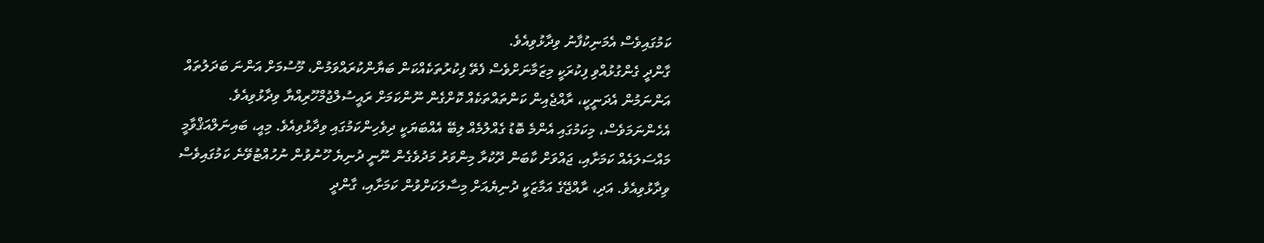ކަމުގައިވެސް އެމަނިކުފާނު ވިދާޅުވިއެވެ.
ގާންދީ ގެންގުޅުއްވި ފިކުރަކީ މިޒަމާނަށްވެސް ފެތޭ ފިކުރުތަކެއްކަން ބަޔާންކުރައްވަމުން، މޫސުމަށް އަންނަ ބަދަލުތައް އަންނަމުން އެދަނީކީ، ރާއްޖެއިން ކަންތައްތަކެއް ކޮށްގެން ނޫންކަމަށް ރައީސުލްޖުމްހޫރިއްޔާ ވިދާޅުވިއެވެ. އެހެންނަމަވެސް، މިކަމުގައި އެންމެ ބޮޑު ގެއްލުމެއް ލިބޭ އެއްބަޔަކީ ދިވެހިންކަމުގައި ވިދާޅުވިއެވެ. މިއީ، ބައިނަލްއަޤްވާމީ މައްސަލައެއް ކަމަށާއި، ޖައްވަށް ކާބަން ދޫކުރާ މިންވަރު މަދުވެގެން ނޫނީ ދުނިޔެ ހޫނުވުން ނުހުއްޓުވޭނެ ކަމުގައިވެސް ވިދާޅުވިއެވެ. އަދި، ރާއްޖޭގެ އަމާޒަކީ ދުނިޔެއަށް މިސާލަކަށްވުން ކަމަށާއި، ގާންދީ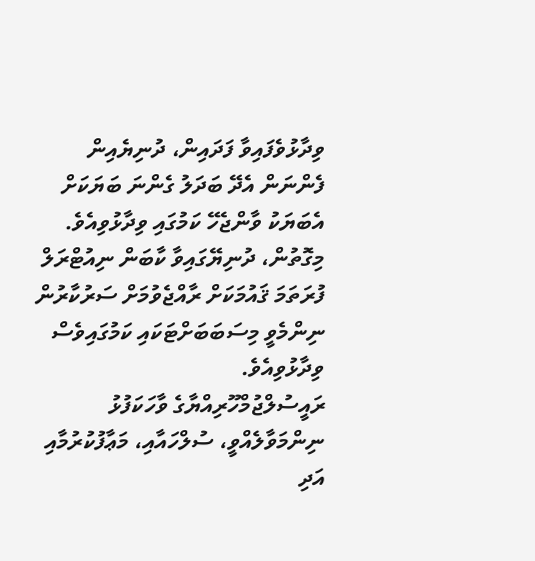ވިދާޅުވެފައިވާ ފަދައިން، ދުނިޔެއިން ފެންނަން އެދޭ ބަދަލު ގެންނަ ބަޔަކަށް އެބަޔަކު ވާންޖެހޭ ކަމުގައި ވިދާޅުވިއެވެ. މިގޮތުން، ދުނިޔޭގައިވާ ކާބަން ނިއުޓްރަލް ފުރަތަމަ ޤައުމަކަށް ރާއްޖެވުމަށް ސަރުކާރުން ނިންމެވީ މިސަބަބަށްޓަކައި ކަމުގައިވެސް ވިދާޅުވިއެވެ.
ރައީސުލްޖުމްހޫރިއްޔާގެ ވާހަކަފުޅު ނިންމަވާލެއްވީ، ސުލްހައާއި، މަޢާފުކުރުމާއި އަދި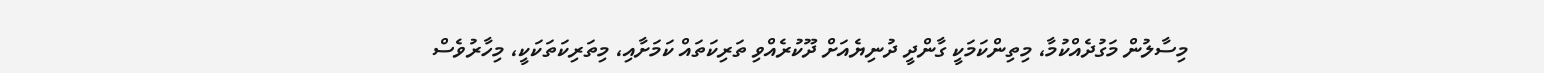މިސާލުން މަގުދެއްކުމާ، މިތިންކަމަކީ ގާންދީ ދުނިޔެއަށް ދޫކުރެއްވި ތަރިކަތައް ކަމަށާއި، މިތަރިކަތަކަކީ، މިހާރުވެސް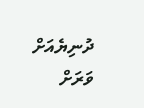ދުނިޔެއަށް ވަރަށް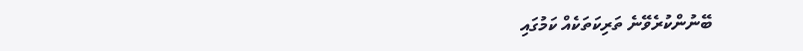ބޭނުންކުރެވޭނެ ތަރިކަތަކެއް ކަމުގައި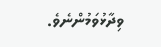ވިދާޅުވަމުންނެވެ.